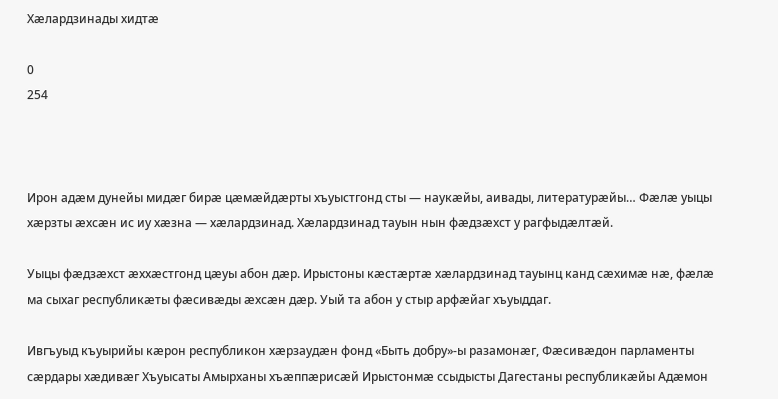Хæлардзинады хидтæ

0
254



Ирон адæм дунейы мидæг бирæ цæмæйдæрты хъуыстгонд сты — наукæйы, аивады, литературæйы… Фæлæ уыцы хæрзты æхсæн ис иу хæзна — хæлардзинад. Хæлардзинад тауын нын фæдзæхст у рагфыдæлтæй.

Уыцы фæдзæхст æххæстгонд цæуы абон дæр. Ирыстоны кæстæртæ хæлардзинад тауынц канд сæхимæ нæ, фæлæ ма сыхаг республикæты фæсивæды æхсæн дæр. Уый та абон у стыр арфæйаг хъуыддаг.

Ивгъуыд къуырийы кæрон республикон хæрзаудæн фонд «Быть добру»-ы разамонæг, Фæсивæдон парламенты сæрдары хæдивæг Хъуысаты Амырханы хъæппæрисæй Ирыстонмæ ссыдысты Дагестаны республикæйы Адæмон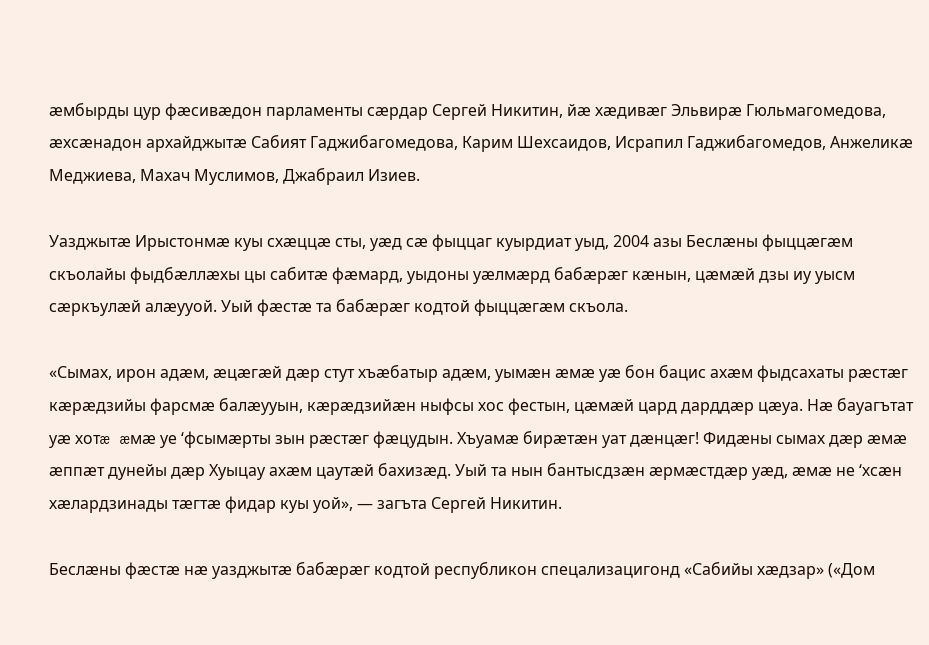æмбырды цур фæсивæдон парламенты сæрдар Сергей Никитин, йæ хæдивæг Эльвирæ Гюльмагомедова, æхсæнадон архайджытæ Сабият Гаджибагомедова, Карим Шехсаидов, Исрапил Гаджибагомедов, Анжеликæ Меджиева, Махач Муслимов, Джабраил Изиев.

Уазджытæ Ирыстонмæ куы схæццæ сты, уæд сæ фыццаг куырдиат уыд, 2004 азы Беслæны фыццæгæм скъолайы фыдбæллæхы цы сабитæ фæмард, уыдоны уæлмæрд бабæрæг кæнын, цæмæй дзы иу уысм сæркъулæй алæууой. Уый фæстæ та бабæрæг кодтой фыццæгæм скъола.

«Сымах, ирон адæм, æцæгæй дæр стут хъæбатыр адæм, уымæн æмæ уæ бон бацис ахæм фыдсахаты рæстæг кæрæдзийы фарсмæ балæууын, кæрæдзийæн ныфсы хос фестын, цæмæй цард дарддæр цæуа. Нæ бауагътат уæ хотæ æмæ уе ‘фсымæрты зын рæстæг фæцудын. Хъуамæ бирæтæн уат дæнцæг! Фидæны сымах дæр æмæ æппæт дунейы дæр Хуыцау ахæм цаутæй бахизæд. Уый та нын бантысдзæн æрмæстдæр уæд, æмæ не ‘хсæн хæлардзинады тæгтæ фидар куы уой», — загъта Сергей Никитин.

Беслæны фæстæ нæ уазджытæ бабæрæг кодтой республикон спецализацигонд «Сабийы хæдзар» («Дом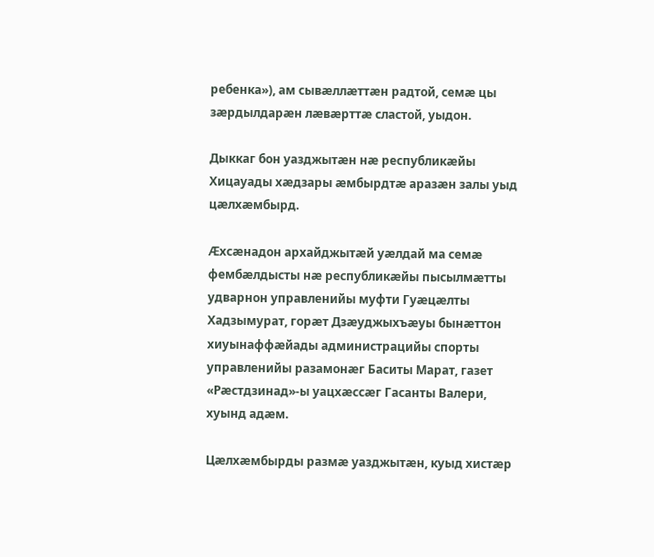ребенка»), ам сывæллæттæн радтой, семæ цы зæрдылдарæн лæвæрттæ сластой, уыдон.

Дыккаг бон уазджытæн нæ республикæйы Хицауады хæдзары æмбырдтæ аразæн залы уыд цæлхæмбырд.

Æхсæнадон архайджытæй уæлдай ма семæ фембæлдысты нæ республикæйы пысылмæтты удварнон управленийы муфти Гуæцæлты Хадзымурат, горæт Дзæуджыхъæуы бынæттон хиуынаффæйады администрацийы спорты управленийы разамонæг Баситы Марат, газет «Рæстдзинад»-ы уацхæссæг Гасанты Валери, хуынд адæм.

Цæлхæмбырды размæ уазджытæн, куыд хистæр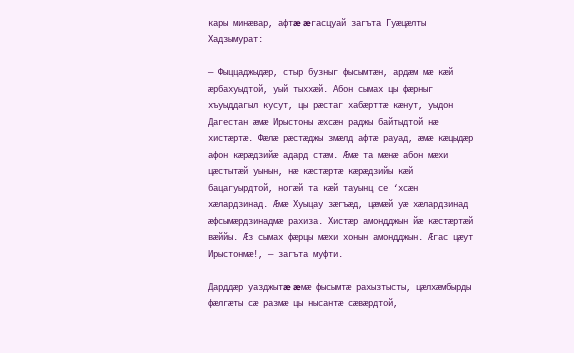кары минæвар, афтæ æгасцуай загъта Гуæцæлты Хадзымурат:

— Фыццаджыдæр, стыр бузныг фысымтæн, ардæм мæ кæй æрбахуыдтой, уый тыххæй. Абон сымах цы фæрныг хъуыддагыл кусут, цы рæстаг хабæрттæ кæнут, уыдон Дагестан æмæ Ирыстоны æхсæн раджы байтыдтой нæ хистæртæ. Фæлæ рæстæджы змæлд афтæ рауад, æмæ кæцыдæр афон кæрæдзийæ адард стæм. Æмæ та мæнæ абон мæхи цæстытæй уынын, нæ кæстæртæ кæрæдзийы кæй бацагуырдтой, ногæй та кæй тауынц се ‘хсæн хæлардзинад. Æмæ Хуыцау зæгъæд, цæмæй уæ хæлардзинад æфсымæрдзинадмæ рахиза. Хистæр амондджын йæ кæстæртæй вæййы. Æз сымах фæрцы мæхи хонын амондджын. Æгас цæут Ирыстонмæ!, — загъта муфти.

Дарддæр уазджытæ æмæ фысымтæ рахызтысты, цæлхæмбырды фæлгæты сæ размæ цы нысантæ сæвæрдтой,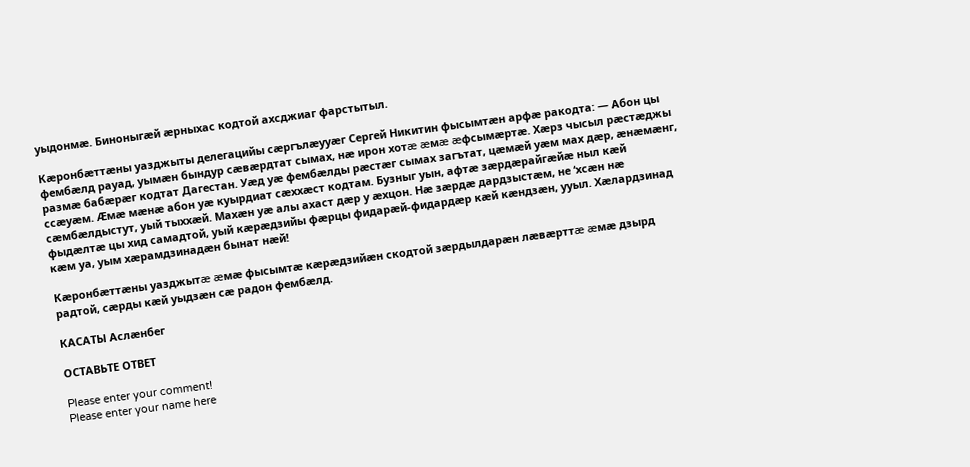уыдонмæ. Биноныгæй æрныхас кодтой ахсджиаг фарстытыл.

Кæронбæттæны уазджыты делегацийы сæргълæууæг Сергей Никитин фысымтæн арфæ ракодта: — Абон цы фембæлд рауад, уымæн бындур сæвæрдтат сымах, нæ ирон хотæ æмæ æфсымæртæ. Хæрз чысыл рæстæджы размæ бабæрæг кодтат Дагестан. Уæд уæ фембæлды рæстæг сымах загътат, цæмæй уæм мах дæр, æнæмæнг, ссæуæм. Æмæ мæнæ абон уæ куырдиат сæххæст кодтам. Бузныг уын, афтæ зæрдæрайгæйæ ныл кæй сæмбæлдыстут, уый тыххæй. Махæн уæ алы ахаст дæр у æхцон. Нæ зæрдæ дардзыстæм, не ‘хсæн нæ фыдæлтæ цы хид самадтой, уый кæрæдзийы фæрцы фидарæй-фидардæр кæй кæндзæн, ууыл. Хæлардзинад кæм уа, уым хæрамдзинадæн бынат нæй!

Кæронбæттæны уазджытæ æмæ фысымтæ кæрæдзийæн скодтой зæрдылдарæн лæвæрттæ æмæ дзырд радтой, сæрды кæй уыдзæн сæ радон фембæлд.

КАСАТЫ Аслæнбег

ОСТАВЬТЕ ОТВЕТ

Please enter your comment!
Please enter your name here